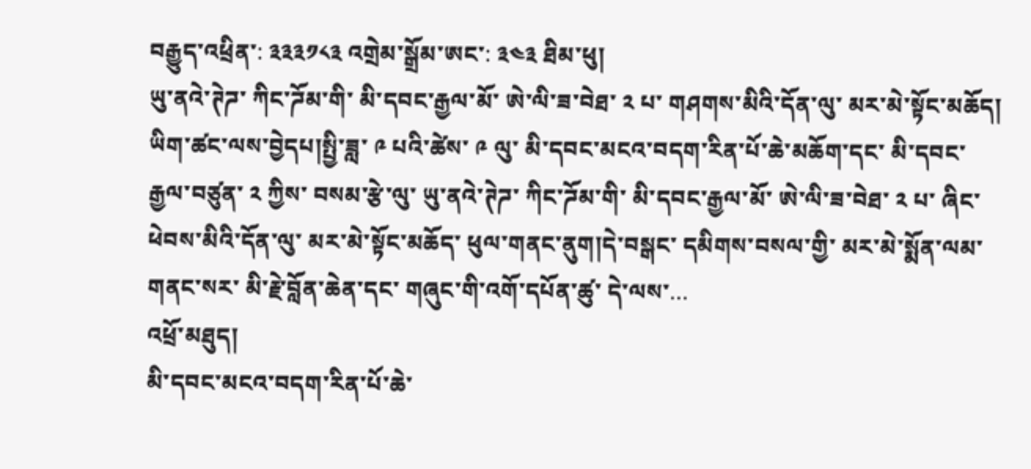བརྒྱུད་འཕྲིན་: ༣༣༣༡༨༣ འགྲེམ་སྒྲོམ་ཨང་: ༣༤༣ ཐིམ་ཕུ།
ཡུ་ནའེ་ཊེཌ་ ཀིང་ཌོམ་གི་ མི་དབང་རྒྱལ་མོ་ ཨེ་ལི་ཟ་བེཐ་ ༢ པ་ གཤགས་མིའི་དོན་ལུ་ མར་མེ་སྟོང་མཆོད།
ཡིག་ཚང་ལས་བྱེདཔ།སྤྱི་ཟླ་ ༩ པའི་ཚེས་ ༩ ལུ་ མི་དབང་མངའ་བདག་རིན་པོ་ཆེ་མཆོག་དང་ མི་དབང་རྒྱལ་བཙུན་ ༢ ཀྱིས་ བསམ་རྩེ་ལུ་ ཡུ་ནའེ་ཊེཌ་ ཀིང་ཌོམ་གི་ མི་དབང་རྒྱལ་མོ་ ཨེ་ལི་ཟ་བེཐ་ ༢ པ་ ཞིང་ཕེབས་མིའི་དོན་ལུ་ མར་མེ་སྟོང་མཆོད་ ཕུལ་གནང་ནུག།དེ་བསྒང་ དམིགས་བསལ་གྱི་ མར་མེ་སྨོན་ལམ་གནང་སར་ མི་རྗེ་བློན་ཆེན་དང་ གཞུང་གི་འགོ་དཔོན་ཚུ་ དེ་ལས་…
འཕྲོ་མཐུད།
མི་དབང་མངའ་བདག་རིན་པོ་ཆེ་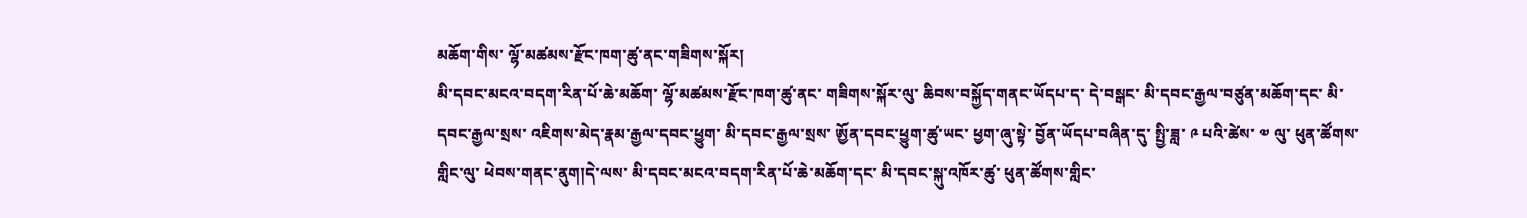མཆོག་གིས་ ལྷོ་མཚམས་རྫོང་ཁག་ཚུ་ནང་གཟིགས་སྐོར།
མི་དབང་མངའ་བདག་རིན་པོ་ཆེ་མཆོག་ ལྷོ་མཚམས་རྫོང་ཁག་ཚུ་ནང་ གཟིགས་སྐོར་ལུ་ ཆིབས་བསྐྱོད་གནང་ཡོདཔ་ད་ དེ་བསྒང་ མི་དབང་རྒྱལ་བཙུན་མཆོག་དང་ མི་དབང་རྒྱལ་སྲས་ འཇིགས་མེད་རྣམ་རྒྱལ་དབང་ཕྱུག་ མི་དབང་རྒྱལ་སྲས་ ཨྱོན་དབང་ཕྱུག་ཚུ་ཡང་ ཕྱག་ཞུ་སྟེ་ བྱོན་ཡོདཔ་བཞིན་དུ་ སྤྱི་ཟླ་ ༩ པའི་ཚེས་ ༧ ལུ་ ཕུན་ཚོགས་གླིང་ལུ་ ཕེབས་གནང་ནུག།དེ་ལས་ མི་དབང་མངའ་བདག་རིན་པོ་ཆེ་མཆོག་དང་ མི་དབང་སྐུ་འཁོར་ཚུ་ ཕུན་ཚོགས་གླིང་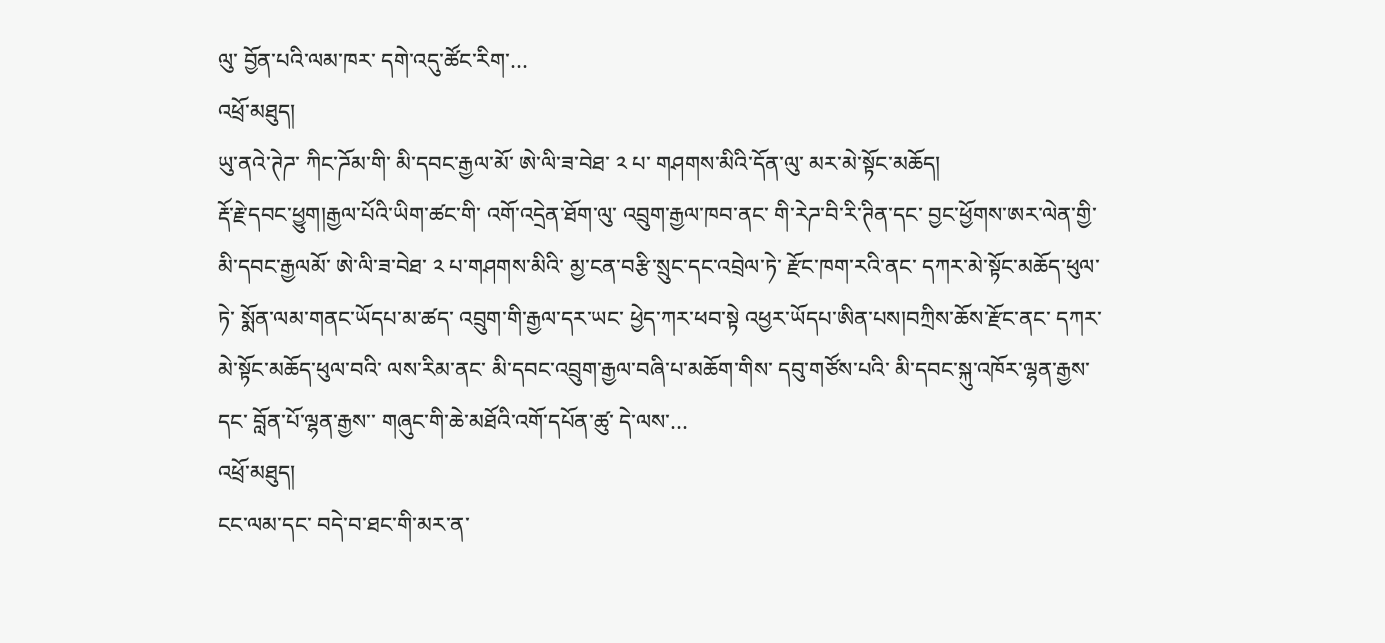ལུ་ བྱོན་པའི་ལམ་ཁར་ དགེ་འདུ་ཚོང་རིག་…
འཕྲོ་མཐུད།
ཡུ་ནའེ་ཊེཌ་ ཀིང་ཌོམ་གི་ མི་དབང་རྒྱལ་མོ་ ཨེ་ལི་ཟ་བེཐ་ ༢ པ་ གཤགས་མིའི་དོན་ལུ་ མར་མེ་སྟོང་མཆོད།
རྡོ་རྗེ་དབང་ཕྱུག།རྒྱལ་པོའི་ཡིག་ཚང་གི་ འགོ་འདྲེན་ཐོག་ལུ་ འབྲུག་རྒྱལ་ཁབ་ནང་ གི་རེཌ་བི་རི་ཊིན་དང་ བྱང་ཕྱོགས་ཨར་ལེན་གྱི་ མི་དབང་རྒྱལམོ་ ཨེ་ལི་ཟ་བེཐ་ ༢ པ་གཤགས་མིའི་ མྱ་ངན་བརྩི་སྲུང་དང་འབྲེལ་ཏེ་ རྫོང་ཁག་རའི་ནང་ དཀར་མེ་སྟོང་མཆོད་ཕུལ་ཏེ་ སྨོན་ལམ་གནང་ཡོདཔ་མ་ཚད་ འབྲུག་གི་རྒྱལ་དར་ཡང་ ཕྱེད་ཀར་ཕབ་སྟེ འཕྱར་ཡོདཔ་ཨིན་པས།བཀྲིས་ཆོས་རྫོང་ནང་ དཀར་མེ་སྟོང་མཆོད་ཕུལ་བའི་ ལས་རིམ་ནང་ མི་དབང་འབྲུག་རྒྱལ་བཞི་པ་མཆོག་གིས་ དབུ་གཙོས་པའི་ མི་དབང་སྐུ་འཁོར་ལྷན་རྒྱས་དང་ བློན་པོ་ལྷན་རྒྱས་་ གཞུང་གི་ཆེ་མཐོའི་འགོ་དཔོན་ཚུ་ དེ་ལས་…
འཕྲོ་མཐུད།
ངང་ལམ་དང་ བདེ་བ་ཐང་གི་མར་ན་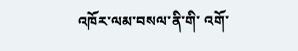འཁོར་ལམ་བསལ་ནི་གི་ འགོ་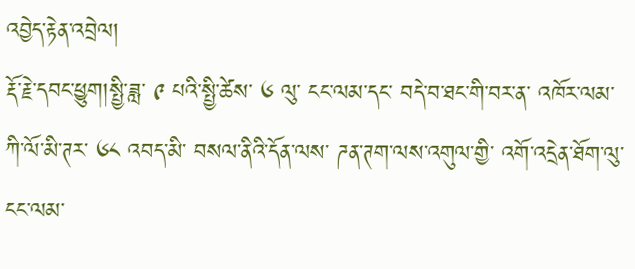འབྱེད་རྟེན་འབྲེལ།
རྡོ་རྗེ་དབང་ཕྱུག།སྤྱི་ཟླ་ ༩ པའི་སྤྱི་ཚེས་ ༦ ལུ་ ངང་ལམ་དང་ བདེ་བ་ཐང་གི་བར་ན་ འཁོར་ལམ་ཀི་ལོ་མི་ཊར་ ༦༨ འབད་མི་ བསལ་ནིའི་དོན་ལས་ ཌན་ཊག་ལས་འགུལ་གྱི་ འགོ་འདྲེན་ཐོག་ལུ་ ངང་ལམ་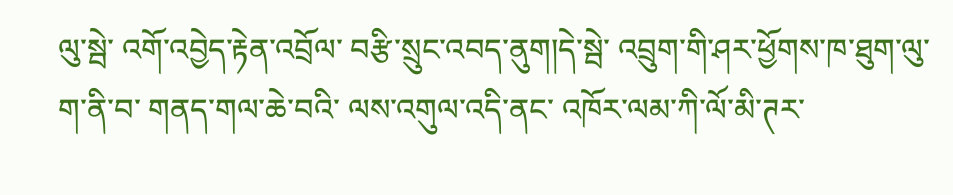ལུ་སྦེ་ འགོ་འབྱེད་རྟེན་འབྲོལ་ བརྩི་སྲུང་འབད་ནུག།དེ་སྦེ་ འབྲུག་གི་ཤར་ཕྱོགས་ཁ་ཐུག་ལུ་ ག་ནི་བ་ གནད་གལ་ཆེ་བའི་ ལས་འགུལ་འདི་ནང་ འཁོར་ལམ་ཀི་ལོ་མི་ཊར་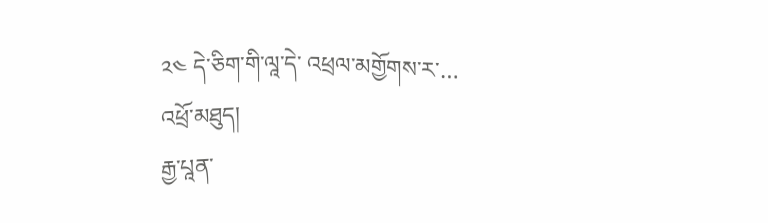༢༤ དེ་ཅིག་གི་ལཱ་དེ་ འཕྲལ་མགྱོགས་ར་…
འཕྲོ་མཐུད།
རྒྱ་པཱན་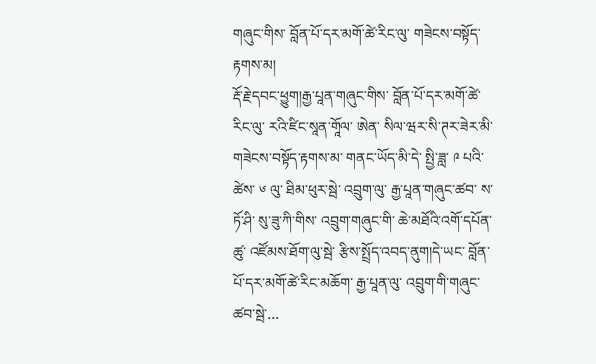གཞུང་གིས་ བློན་པོ་དར་མགོ་ཚེ་རིང་ལུ་ གཟེངས་བསྟོད་རྟགས་མ།
རྡོ་རྗེ་དབང་ཕྱུག།རྒྱ་པཱན་གཞུང་གིས་ བློན་པོ་དར་མགོ་ཚེ་རིང་ལུ་ རའི་ཛིང་སཱན་གཱོལ་ ཨེན་ སིལ་ཝར་སི་ཊར་ཟེར་མི་ གཟེངས་བསྟོད་རྟགས་མ་ གནང་ཡོད་མི་དེ་ སྤྱི་ཟླ་ ༩ པའི་ཚེས་ ༦ ལུ་ ཐིམ་ཕུར་སྦེ་ འབྲུག་ལུ་ རྒྱ་པཱན་གཞུང་ཚབ་ ས་ཏོ་ཤི་ སུ་ཟུ་ཀི་གིས་ འབྲུག་གཞུང་གི་ ཆེ་མཐོའི་འགོ་དཔོན་ཚུ་ འཛོམས་ཐོག་ལུ་སྦེ་ རྩིས་སྤྲོད་འབད་ནུག།དེ་ཡང་ བློན་པོ་དར་མགོ་ཚེ་རིང་མཆོག་ རྒྱ་པཱན་ལུ་ འབྲུག་གི་གཞུང་ཚབ་སྦེ་…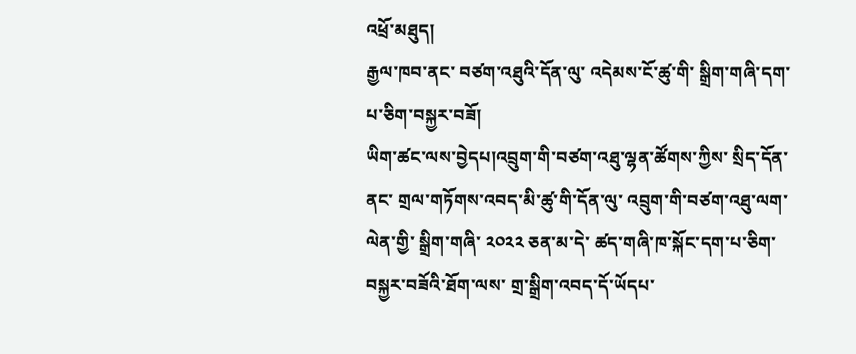འཕྲོ་མཐུད།
རྒྱལ་ཁབ་ནང་ བཙག་འཐུའི་དོན་ལུ་ འདེམས་ངོ་ཚུ་གི་ སྒྲིག་གཞི་དག་པ་ཅིག་བསྐྱར་བཟོ།
ཡིག་ཚང་ལས་བྱེདཔ།འབྲུག་གི་བཙག་འཐུ་ལྷན་ཚོགས་ཀྱིས་ སྲིད་དོན་ནང་ གྲལ་གཏོགས་འབད་མི་ཚུ་གི་དོན་ལུ་ འབྲུག་གི་བཙག་འཐུ་ལག་ལེན་གྱི་ སྒྲིག་གཞི་ ༢༠༢༢ ཅན་མ་དེ་ ཚད་གཞི་ཁ་སྐོང་དག་པ་ཅིག་ བསྐྱར་བཟོའི་ཐོག་ལས་ གྲ་སྒྲིག་འབད་དོ་ཡོདཔ་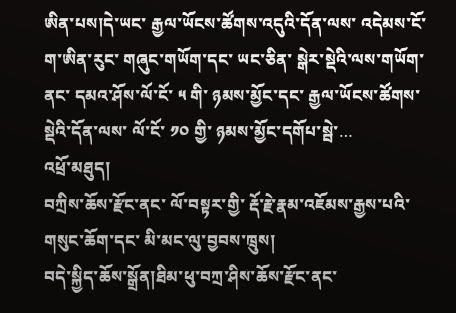ཨིན་པས།དེ་ཡང་ རྒྱལ་ཡོངས་ཚོགས་འདུའི་དོན་ལས་ འདེམས་ངོ་ག་ཨིན་རུང་ གཞུང་གཡོག་དང་ ཡང་ཅིན་ སྒེར་སྡེའི་ལས་གཡོག་ནང་ དམའ་ཤོས་ལོ་ངོ་ ༥ གི་ ཉམས་མྱོང་དང་ རྒྱལ་ཡོངས་ཚོགས་སྡེའི་དོན་ལས་ ལོ་ངོ་ ༡༠ གྱི་ ཉམས་མྱོང་དགོཔ་སྦེ་…
འཕྲོ་མཐུད།
བཀྲིས་ཆོས་རྫོང་ནང་ ལོ་བསྟར་གྱི་ རྡོ་རྗེ་རྣམ་འཇོམས་རྒྱས་པའི་ གསུང་ཆོག་དང་ མི་མང་ལུ་བྱབས་ཁྲུས།
བདེ་སྐྱིད་ཆོས་སྒྲོན།ཐིམ་ཕུ་བཀྲ་ཤིས་ཆོས་རྫོང་ནང་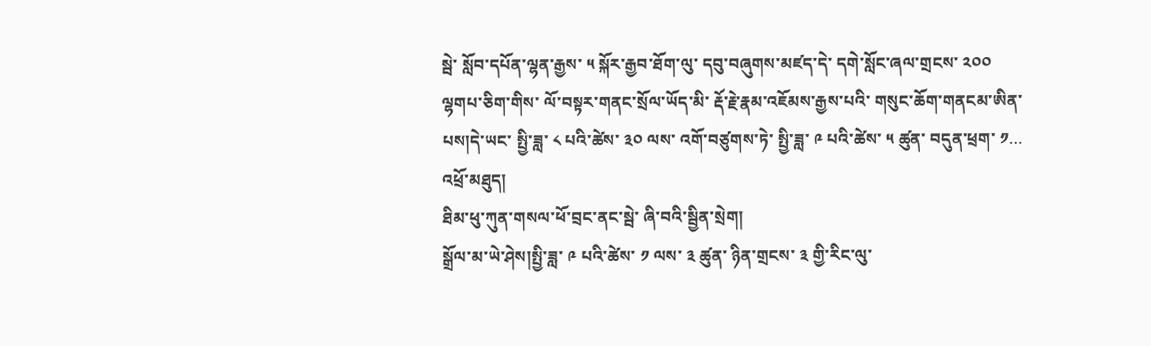སྦེ་ སློབ་དཔོན་ལྷན་རྒྱས་ ༥ སྐོར་རྒྱབ་ཐོག་ལུ་ དབུ་བཞུགས་མཛད་དེ་ དགེ་སློང་ཞལ་གྲངས་ ༢༠༠ ལྷགཔ་ཅིག་གིས་ ལོ་བསྟར་གནང་སྲོལ་ཡོད་མི་ རྡོ་རྗེ་རྣམ་འཇོམས་རྒྱས་པའི་ གསུང་ཆོག་གནངམ་ཨིན་པས།དེ་ཡང་ སྤྱི་ཟླ་ ༨ པའི་ཚེས་ ༣༠ ལས་ འགོ་བཙུགས་ཏེ་ སྤྱི་ཟླ་ ༩ པའི་ཚེས་ ༥ ཚུན་ བདུན་ཕྲག་ ༡…
འཕྲོ་མཐུད།
ཐིམ་ཕུ་ཀུན་གསལ་ཕོ་བྲང་ནང་སྦེ་ ཞི་བའི་སྦྱིན་སྲེག།
སྒྲོལ་མ་ཡེ་ཤེས།སྤྱི་ཟླ་ ༩ པའི་ཚེས་ ༡ ལས་ ༣ ཚུན་ ཉིན་གྲངས་ ༣ གྱི་རིང་ལུ་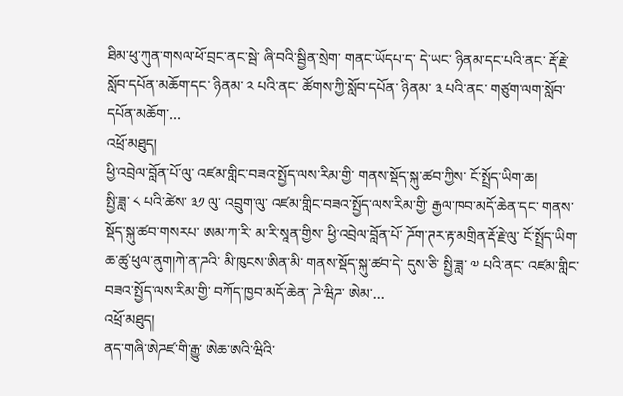ཐིམ་ཕུ་ཀུན་གསལ་ཕོ་བྲང་ནང་སྦེ་ ཞི་བའི་སྦྱིན་སྲེག་ གནང་ཡོདཔ་ད་ དེ་ཡང་ ཉིནམ་དང་པའི་ནང་ རྡོ་རྗེ་སློབ་དཔོན་མཆོག་དང་ ཉིནམ་ ༢ པའི་ནང་ ཚོགས་ཀྱི་སློབ་དཔོན་ ཉིནམ་ ༣ པའི་ནང་ གཙུག་ལག་སློབ་དཔོན་མཆོག་…
འཕྲོ་མཐུད།
ཕྱི་འབྲེལ་བློན་པོ་ལུ་ འཛམ་གླིང་བཟའ་སྤྱོད་ལས་རིམ་གྱི་ གནས་སྡོད་སྐུ་ཚབ་ཀྱིས་ ངོ་སྤྲོད་ཡིག་ཆ།
སྤྱི་ཟླ་ ༨ པའི་ཚེས་ ༣༡ ལུ་ འབྲུག་ལུ་ འཛམ་གླིང་བཟའ་སྤྱོད་ལས་རིམ་གྱི་ རྒྱལ་ཁབ་མདོ་ཆེན་དང་ གནས་སྡོད་སྐུ་ཚབ་གསརཔ་ ཨམ་ཀ་རི་ མ་རི་སཱན་གྱིས་ ཕྱི་འབྲེལ་བློན་པོ་ ཌོག་ཊར་རྟ་མགྲིན་རྡོ་རྗེ་ལུ་ ངོ་སྤྲོད་ཡིག་ཆ་ཚུ་ཕུལ་ནུག།ཀེ་ན་ཌའི་ མི་ཁུངས་ཨིན་མི་ གནས་སྡོད་སྐུ་ཚབ་དེ་ དུས་ཅི་ སྤྱི་ཟླ་ ༧ པའི་ནང་ འཛམ་གླིང་བཟའ་སྤྱོད་ལས་རིམ་གྱི་ བཀོད་ཁྱབ་མདོ་ཆེན་ ཌེ་ཝིཌ་ ཨེམ་…
འཕྲོ་མཐུད།
ནད་གཞི་ཨེཌཛ་གི་རྒྱུ་ ཨེཆ་ཨའི་ཝིའི་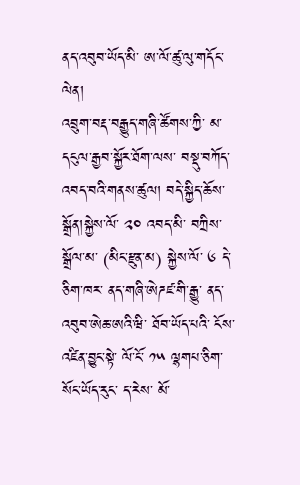ནད་འབུབ་ཡོད་མི་ ཨ་ལོ་ཚུ་ལུ་གདོང་ལེན།
འབྲུག་བརྡ་བརྒྱུད་གཞི་ཚོགས་ཀྱི་ མ་དངུལ་རྒྱབ་སྐྱོར་ཐོག་ལས་ བསྡུ་བཀོད་འབད་བའི་གནས་ཚུལ། བདེ་སྐྱིད་ཆོས་སྒྲོན།སྐྱེས་ལོ་ ༢༠ འབད་མི་ བཀྲིས་སྒྲོལ་མ་ (མིང་རྫུན་མ) སྐྱེས་ལོ་ ༦ དེ་ཅིག་ཁར་ ནད་གཞི་ཨེཌཛ་གི་རྒྱུ་ ནད་འབུབ་ཨེཆ་ཨའི་ཝི་ ཐོབ་ཡོད་པའི་ ངོས་འཛིན་བྱུང་སྟེ་ ལོ་ངོ་ ༡༥ ལྷགཔ་ཅིག་ སོང་ཡོད་རུང་ ད་རེས་ མོ་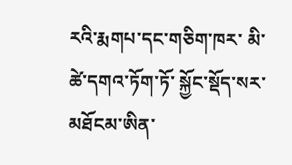རའི་རྨགཔ་དང་གཅིག་ཁར་ མི་ཚེ་དགའ་ཏོག་ཏོ་ སྐྱོང་སྡོད་སར་ མཐོངམ་ཨིན་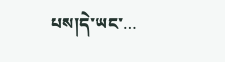པས།དེ་ཡང་…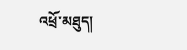འཕྲོ་མཐུད།